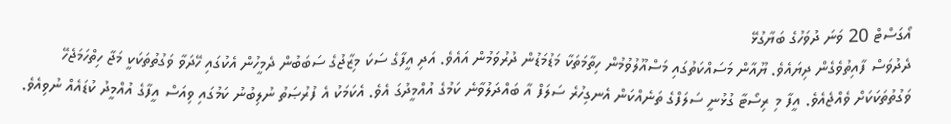އޯގަސްޓް 20 ވަނަ ދުވަހުގެ ބަޔާގުޅޭ
ދެދުވަސް ފާއިތުވެގެން ދިޔައެވެ. ޔޫއާން މަސައްކަތުގައި މަސްއޫލުވުމުން ހިތާމަތަކާ މަޑުމަޑުން ދުރުވަމުން އައެވެ. އަދި އީފާގެ ސަކަ މިޒާޖުގެ ސަބަބުން ދެމީހުން އެކުގައި ހޭދަވާ ވަގުތުތަކަކީ މަޖާ ހިތްހަމަޖެހޭ ވަގުތުތަކަކަށް ވެއްޖެއެވެ. އީފާ މި ރިސޯޓާ ގުޅުނީ ސަލަފްގެ ތަނެއްކަން އެނގިހުރެ ސަލަފް އާ ބައްދަލުވާނެ ކަމުގެ އުއްމީދުގަ އެވެ. އެކަމަކު އެ ފުރުޞަތު ނުލިބުނު ކަމުގައި ވިއަސް އީފާގެ އުއްމީދު ކުޑައެއް ނުވިއެވެ.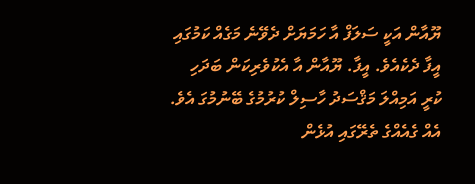ޔޫއާން އަކީ ސަލަފް އާ ހަމަޔަށް ދެވޭނެ މަގެއް ކަމުގައި އީފާ ދެކެއެވެ. އީފާ. ޔޫއާން އާ އެކުވެރިކަން ބަދަހި ކުރީ އަމިއްލަ މަޤްސަދު ހާސިލް ކުރުމުގެ ބޭނުމުގަ އެވެ.
އެއް ގެއެއްގެ ތެރޭގައި އުޅެން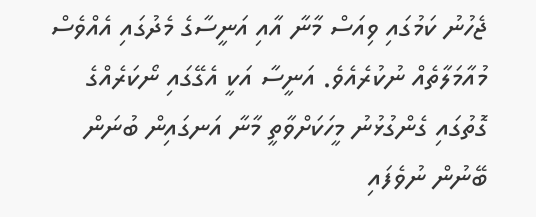ޖެހުނު ކަމުގައި ވިއަސް މާނާ އާއި އަނީސާގެ މެދުގައި އެއްވެސް މުއާމަލާތެއް ނުކުރެއެވެ. އަނީސާ އަކީ އެގޭގައި ނޯކަރެއްގެ ގޮތުގައި ގެންގުޅުނު މީހަކަށްވާތީ މާނާ އަނގައިން ބުނަން ބޭނުން ނުވެފައި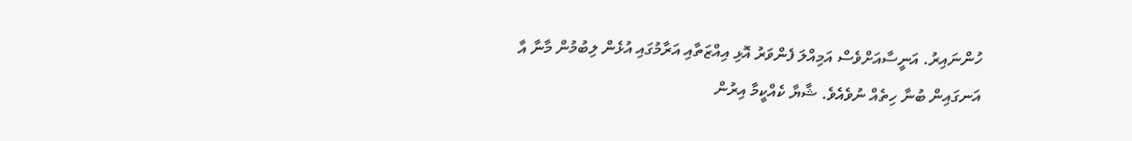ހުންނައިރު. އަނީސާއަށްވެސް އަމިއްލަ ފެންވަރު އޮޅި އިއްޒަތާއި އަރާމުގައި އުޅެން ލިބުމުން މާނާ އާ އަނގައިން ބުނާ ހިތެއް ނުވެއެވެ. ޝާޔާ ކެއްކީމާ އިރުން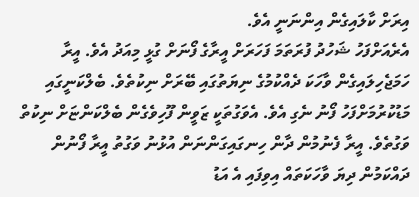އިރަށް ކާލައިގެން އިންނަނީ އެވެ.
އެރެއަށްފަހު ޝަހުދު ފުރަތަމަ ފަހަރަށް އީރާގެ ފޯނަށް ގުޅީ މިއަދު އެވެ. އީރާ ހަމަޖެހިލައިގެން ވާހަކަ ދެއްކުމުގެ ނިޔަތުގައި ބޭރަށް ނިކުތެވެ. ބެލްކަނީގައި މަޑުކުރުމަށްފަހު ފޯނު ނެގި އެވެ. އެވަގުތަކީ ޒަވީން ފޫހިވެގެން ބެލްކަންޏަށް ނިކުތް ވަގުތެވެ. އީރާ ފެނުމުން ދާން ހިނގައިގަންނަން އުޅުނު ވަގުތު އީރާ ފޯނުން ދައްކަމުން ދިޔަ ވާހަކަތައް އިވިފައި އެ އަޑު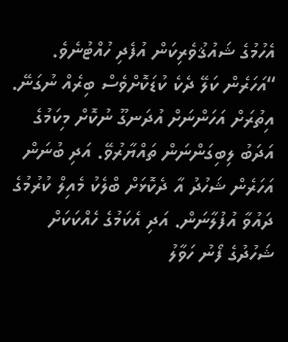އެހުމުގެ ޝައުޤުވެރިކަން އުފެދި ހުއްޓުނެވެ.
“އަހަރެން ކަލޭ ދެކެ ކުޑަކޮށްވެސް ބިރެއް ނުގަނޭ. އިތުރަށް އަހަންނަށް އުދަނގޫ ނުކޮށް މިކަމުގެ އަދަބު ލިބިގަންނަން ތައްޔާރުވޭ. އަދި ބުނަން އަހަރެން ޝަހުދު އާ ދެކޮޅަށް ބްލެކު މެއިލް ކުރުމުގެ ދައުވާ އުފުލާނަން. އަދި އެކަމުގެ ހެއްކަކަށް ޝަހުދުގެ ފޯނު ހަވާލު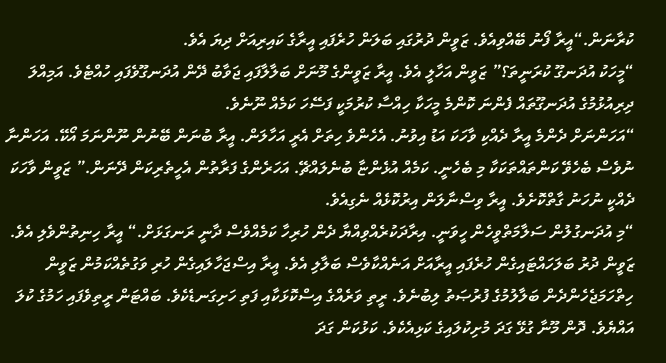ކުރާނަން.“އީރާ ފޯނު ބޭއްވިއެވެ. ޒަވީން ދުރުގައި ބަލަން ހުރެފައި އީރާގެ ކައިރިއަށް ދިޔަ އެވެ.
“މީހަކު އުދަނގޫ ކުރަނީތަ؟” ޒަވީން އަހާލީ އެވެ. އީރާ ޒަވީންގެ މޫނަށް ބަލާލާފައި ޖަވާބު ދޭން އުދަނގޫވެފައި ހުއްޓެވެ. އަމިއްލަ ދިރިއުޅުމުގެ އުދަނގޫތައް ފެންނަ ކޮންމެ މީހަކާ ހިއްސާ ކުރުމަކީ ފަސޭހަ ކަމެއް ނޫނެވެ.
“އަހަންނަށް ދެންމެ އީރާ ދެއްކި ވާހަކަ އަޑު އިވުނު. އެހެންވެ ހިތަށް އެރީ އަހާލަން. އީރާ ބުނަން ބޭނުން ނޫންނަމަ އޯކޭ. އަހަންނާ ނުވެސް ބެހެވޭ ކަންތައްތަކަކާ މި ބެހެނީ. ކަމެއް އުޅެންޏާ ބުނެލައްޗޭ. އަހަރެންގެ ފަރާތުން އެހީތެރިކަން ދޭނަން.” ޒަވީން ވާހަކަ ދެއްކީ ނުހަނު ގާތްކޮށެވެ. އީރާ ވިސްނާލަން އިރުކޮޅެއް ނެގިއެވެ.
“މި އުދަނގުލުން ސަލާމަތްވީހެން ހީވަނީ. އިރާދަކުރެއްވިއްޔާ ދެން ހުރިހާ ކަމެއްވެސް ދާނީ ރަނގަޅަށް.“ އީރާ ހިނިތުންވެލި އެވެ.
ޒަވީން ދުރު ބަލަހައްޓައިގެން ހުރެފައި އީރާއަށް އަނެއްކާވެސް ބަލާލި އެވެ. އީރާ އިސްޖަހާލައިގެން ހުރި ވަގުތެއްކަމުން ޒަވީން ހިތްހަމަޖެހެންދެން ބަލާލުމުގެ ފުރުޞަތު ލިބުނެވެ. ރީތި ވަރެއްގެ އިސްކޮޅަކާއި ފަތި ހަށިގަނޑެކެވެ. ބައްޓަން ރީތިވެފައި ހަމުގެ ކުލަ އައްޔެވެ. ދޮން މޫނާ ގުޅޭ ގަދަ މުށިކުލައިގެ ކަޅިއެކެވެ. ކަޅުކަން ގަދަ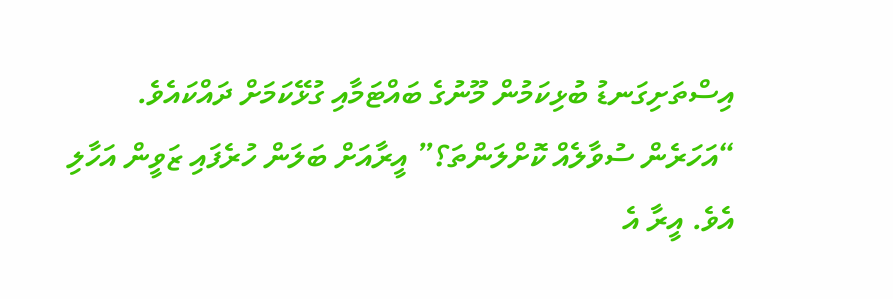އިސްތަށިގަނޑު ބުޅިކަމުން މޫނުގެ ބައްޓަމާއި ގުޅޭކަމަށް ދައްކައެވެ.
“އަހަރެން ސުވާލެއް ކޮށްލަންތަ؟” އީރާއަށް ބަލަން ހުރެފައި ޒަވީން އަހާލި އެވެ. އީރާ އެ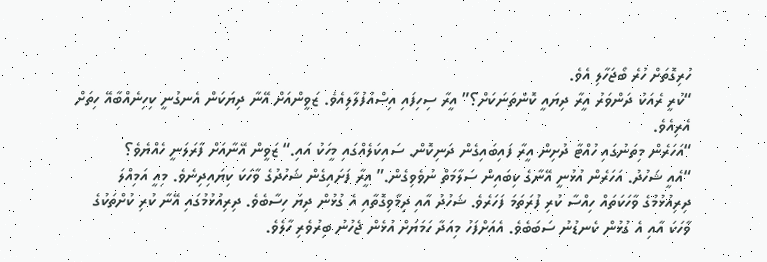ހުރިގޮތަށް ހުރެ ބޯޖަހާލި އެވެ.
“ކުރީ ރެއަކު ދަންވަރު އީރާ ދިޔައީ ކޮންތަނަކަށް؟” އީރާ ސިހިފައި އިސްއުފުލާލިއެވެ. ޒަވީންއަށް އޭނާ ދިޔަކަން އެނގުނީ ކިހިނެއްބާއޭ ހިތަށް އެރިއެވެ.
“އަހަރެން މިތަނުގައި ހުއްޓާ ދުށިން އީރާ ފައިބައިގެން ދަނިކޮން. ސައިކަލެއްގައި މީހަކު އައި.“ ޒަވީން އޭނާއަށް ފާރަލަނީ ހެއްޔެވެ؟
“އެއީ ޝަހުދު. އަހަރެން އުޅުނީ އޭނާގެ ކިބައިން ސަލާމަތް ނުވެވިގެން.” އީރާ ފަށައިގެން ޝަހުދުގެ ވާހަކަ ކިޔައިދިނެވެ. މިއީ އަމިއްލަ ދިރިއުޅުމުގެ ވާހަކަތައް ހިއްސާ ކުރި ފުރަތަމަ ފަހަރެވެ. ޝަހުދު އާއި ދިމާވިގޮތާއި އެ ގުޅުން ދިޔަ ހިސާބެވެ. ދިރިއުޅުމުގައި އޭނާ ކުރި ކުށްތަކުގެ ވާހަކަ އާއި އެ ގުޅުން ކެނޑުނު ސަބަބެވެ. އެއަށްފަހު މިއަދާ ހަމަޔަށް އުޅެން ޖެހުނު ބިރުވެރި ހާލެވެ.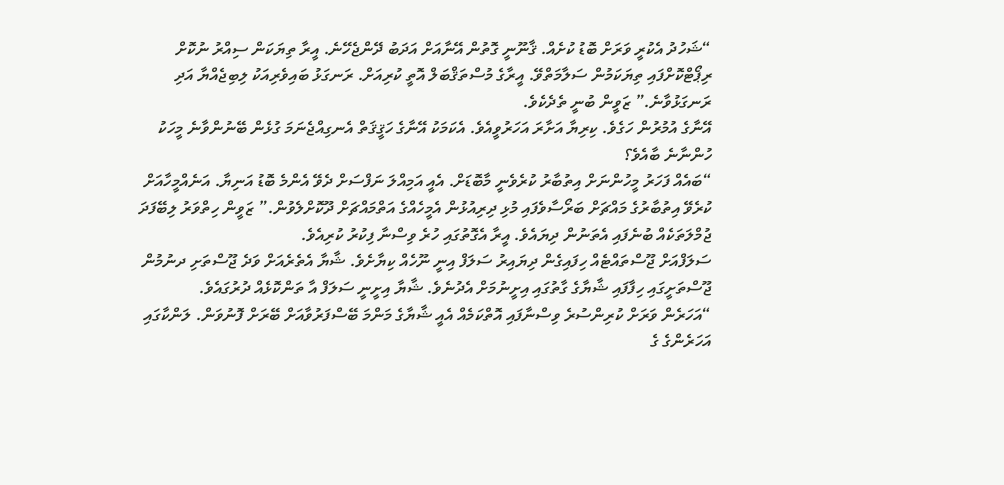“ޝަހުދު އެކުރީ ވަރަށް ބޮޑު ކުށެއް. ޤާނޫނީ ގޮތުން އޭނާއަށް އަދަބު ދޭންޖެހޭނެ. އީރާ ތިޔަކަން ސިއްރު ނުކޮށް ރިޕޯޓްކޮށްފައި ތިޔަކަމުން ސަލާމަތްވޭ. އީރާގެ މުސްތަޤްބަލް އޮތީ ކުރިއަށް. ރަނގަޅު ބައިވެރިއަކު ލިބިޖެއްޔާ އަދި ރަނގަޅުވާނެ.” ޒަވީން ބުނީ ތެދެކެވެ.
އޭނާގެ އުމުރުން ހަގެވެ. ކިރިޔާ އަށާރަ އަހަރުވީއެވެ. އެކަމަކު އޭނާގެ ހަޤީޤަތް އެނގިއްޖެނަމަ ގުޅެން ބޭނުންވާނެ މީހަކު ހުންނާނެ ބާއެވެ؟
“ބައެއް ފަހަރު މީހުންނަށް އިތުބާރު ކުރެވެނީ މާބޮޑަށް. އެއީ އަމިއްލަ ނަފްސަށް ދެވޭ އެންމެ ބޮޑު އަނިޔާ. އަނެއްމީހާއަށް ކުރެވޭ އިތުބާރުގެ މައްޗަށް ބަރޯސާވެފައި މުޅި ދިރިއުޅުން އެމީހެއްގެ އަތްމައްޗަށް ދޫކޮށްލެވުން.” ޒަވީން ހިތްވަރު ލިބޭފަދަ ޖުމްލަތަކެއް ބުނެފައި އެތަނުން ދިޔައެވެ. އީރާ އެގޮތުގައި ހުރެ ވިސްނާ ފިކުރު ކުރިއެވެ.
ސަލަފްއަށް ޖޫސްތައްޓެއް ހިފައިގެން ދިޔައިރު ސަލަފް އިނީ ނޫހެއް ކިޔާށެވެ. ޝާޔާ އެތެރެއަށް ވަދެ ޖޫސްތަށި ދނުމުން ޖޫސްތަށީގައި ހިފާފައި ޝާޔާގެ ގާތުގައި އިށީނުމަށް އެދުނެވެ. ޝާޔާ އިށީނީ ސަލަފް އާ ތަންކޮޅެއް ދުރުގައެވެ.
“އަހަރެން ވަރަށް ކުރިންސުރެ ވިސްނާފައި އޮތްކަމެއް އެއީ ޝާޔާގެ މަންމަ ބޭސްފަރުވާއަށް ބޭރަށް ފޮނުވަން. ލަންކާގައި އަހަރެންގެ ގެ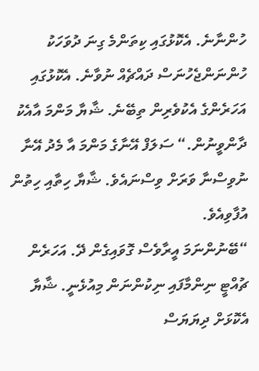ހުންނާނެ. އެކޮޅުގައި ކިތަންމެ ގިނަ ދުވަހަކު ހުންނަންޖެހުނަސް ދައްޗެއް ނުވާނެ. އެކޮޅުގައި އަހަރެންގެ އެކުވެރިން ތިބޭނެ. ޝާޔާ މަންމަ އާއެކު ދާންވީނުން.“ ސަލަފް އޭނާގެ މަންމަ އާ މެދު އޭނާ ނުވިސްނާ ވަރަށް ވިސްނައެވެ. ޝާޔާ ހިތާއި ހިތުން އުފާވިއެވެ.
“ބޭނުންނަމަ އީރާވެސް ގޮވައިގެން ދޭ. އަހަރެން ޗުއްޓީ ނިންމާފައި ނިކުންނަން މިއުޅެނީ. ޝާޔާ އެކޮޅަށް ދިޔަޔަސް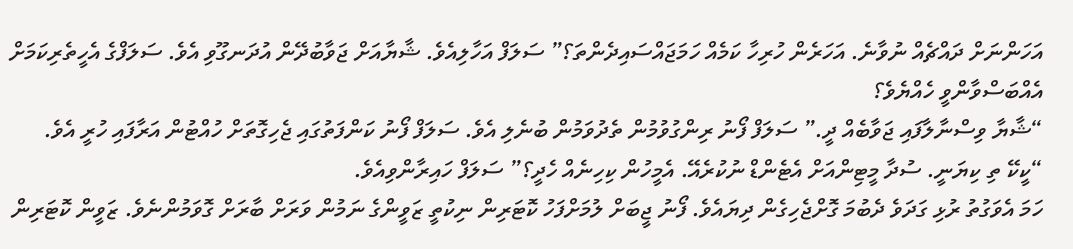އަހަންނަށް ދައްޗެއް ނުވާނެ. އަހަރެން ހުރިހާ ކަމެއް ހަމަޖައްސައިދެންތަ؟” ސަލަފް އަހާލިއެވެ. ޝާޔާއަށް ޖަވާބުދޭން އުދަނގޫވި އެވެ. ސަލަފްގެ އެހީތެރިކަމަށް އެއްބަސްވާންވީ ހެއްޔެވެ؟
“ޝާޔާ ވިސްނާލާފައި ޖަވާބެއް ދީ.” ސަލަފް ފޯނު ރިންގުވުމުން ތެދުވަމުން ބުނެލި އެވެ. ސަލަފް ފޯނު ކަންފަތުގައި ޖެހިގޮތަށް ހުއްޓުން އަރާފައި ހުރީ އެވެ.
“ކީކޭ ތި ކިޔަނީ. ސުދާ މީޓިންއަށް އެޓެންޑް ނުކުރެއޭ. އެމީހުން ކިހިނެއް ހެދީ؟” ސަލަފް ހައިރާންވިއެވެ.
ހަމަ އެވަގުތު ރުޅި ގަދަވެ ދެބުމަ ގޮށްޖެހިގެން ދިޔައެވެ. ފޯނު ޖީބަށް ލުމަށްފަހު ކޮޓަރިން ނިކުތީ ޒަވީންގެ ނަމުން ވަރަށް ބާރަށް ގޮވަމުންނެވެ. ޒަވީން ކޮޓަރިން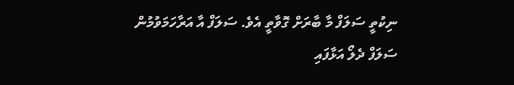ނިކުތީ ސަލަފް މާ ބާރަށް ގޮވާތީ އެވެ. ސަލަފް އާ އަރާހަމަވުމުން ސަލަފް ދެލޯ އަޅާފައި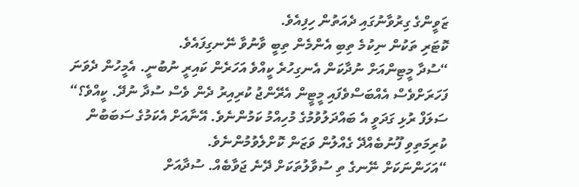ޒަވީންގެ ގިރުވާނުގައި ދެއަތުން ހިފިއެވެ.
ކޮޓަރި ތަކުން ނިކުމެ ތިބި އެންމެން ތިބީ ވާނުވާ ނޭނގިފައެވެ.
“ސުދާ މީޓިންއަށް ނުދާކަން އެނގިހުރެ ކީއްވެ އަހަރެން ކައިރީ ނުބުނީ. އެމީހުން ދެވަނަ ފަހަރަށްވެސް އެއްބަސްވެފައި މީޓީން އެރޭންޖު ކުރިއިރު ދެން ވެސް ސުދާ ނުދޭ. ކީއްވެ؟“ ސަލަފް ރުޅި ގަދަވީ އެ ބައްދަލުވުމުގެ މުހިއްމު ކަމުންނެވެ. އޭނާއަށް އެކަމުގެ ސަބަބުން ކުރިމަތިވި ފޫނުބެއްދޭ ގެއްލުން ވަޒަން ކޮށްލެވުމުންނެވެ.
“އަހަންނަކަށް ނޭނގެ ތި ސުވާލުތަކަށް ދޭނެ ޖަވާބެއް. ސުދާއަށް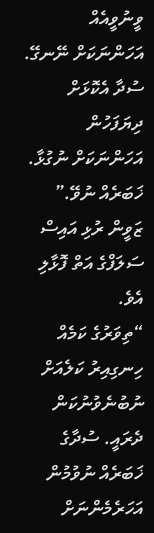ވީނުވީއެއް އަހަންނަކަށް ނޭނގޭ. ސުދާ އެކޮޅަށް ދިޔަފަހުން އަހަންނަކަށް ނުގުޅާ. ޚަބަރެއް ނުވޭ.” ޒަވީން ރުޅި އައިސް ސަލަފްގެ އަތް ފޮޅާލި އެވެ.
“ތިވަރުގެ ކަމެއް ހިނގިއިރު ކަލެއަށް ނުބުނެވުނުކަން ދެރައީ. ސުދާގެ ޚަބަރެއް ނުވުމުން އަހަރެމެންނަށް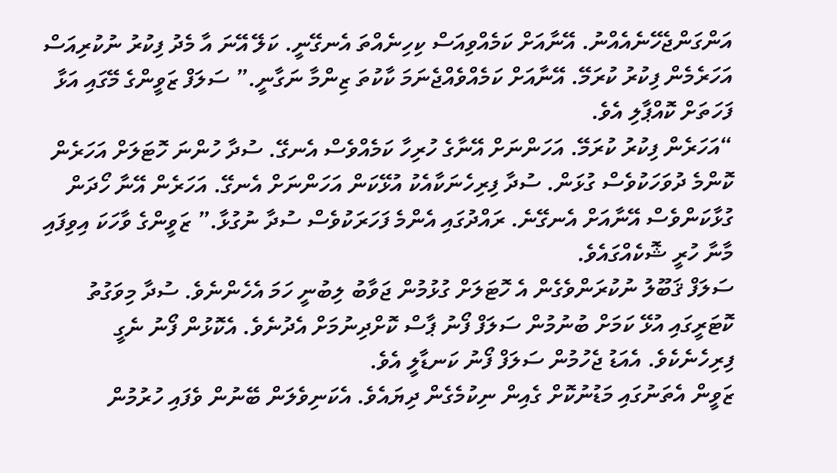އަންގަންޖެހޭނެއެއްނު. އޭނާއަށް ކަމެއްވިއަސް ކިހިނެއްތަ އެނގޭނީ. ކަލޭ އޭނަ އާ މެދު ފިކުރު ނުކުރިއަސް އަހަރެމެން ފިކުރު ކުރަމޭ. އޭނާއަށް ކަމެއްވެއްޖެނަމަ ކާކުތަ ޒިންމާ ނަގާނީ.” ސަލަފް ޒަވީންގެ މޭގައި އަޅާ ފަހަތަށް ކޮއްޕާލި އެވެ.
“އަހަރެން ފިކުރު ކުރަމޭ. އަހަންނަށް އޭނާގެ ހުރިހާ ކަމެއްވެސް އެނގޭ. ސުދާ ހުންނަ ހޮޓަލަށް އަހަރެން ކޮންމެ ދުވަހަކުވެސް ގުޅަން. ސުދާ ފިރިހެނަކާއެކު އުޅޭކަން އަހަންނަށް އެނގޭ. އަހަރެން އޭނާ ހޯދަން ގުޅާކަންވެސް އޭނާއަށް އެނގޭނެ. ރައްދުގައި އެންމެ ފަހަރަކުވެސް ސުދާ ނުގުޅާ.” ޒަވީންގެ ވާހަކަ އިވިފައި މާނާ ހުރީ ޝޮކެއްގައެވެ.
ސަލަފް ޤަބޫލު ނުކުރަންވެގެން އެ ހޮޓަލަށް ގުޅުމުން ޖަވާބު ލިބުނީ ހަމަ އެހެންނެވެ. ސުދާ މިވަގުތު ކޮޓަރީގައި އުޅޭ ކަމަށް ބުނުމުން ސަލަފް ފޯނު ޕާސް ކޮށްދިނުމަށް އެދުނެވެ. އެކޮޅުން ފޯނު ނެގީ ފިރިހެނެކެވެ. އެއަޑު ޖެހުމުން ސަލަފް ފޯނު ކަނޑާލީ އެވެ.
ޒަވީން އެތަނުގައި މަޑުނުކޮށް ގެއިން ނިކުމެގެން ދިޔައެވެ. އެކަނިވެލަން ބޭނުން ވެފައި ހުރުމުން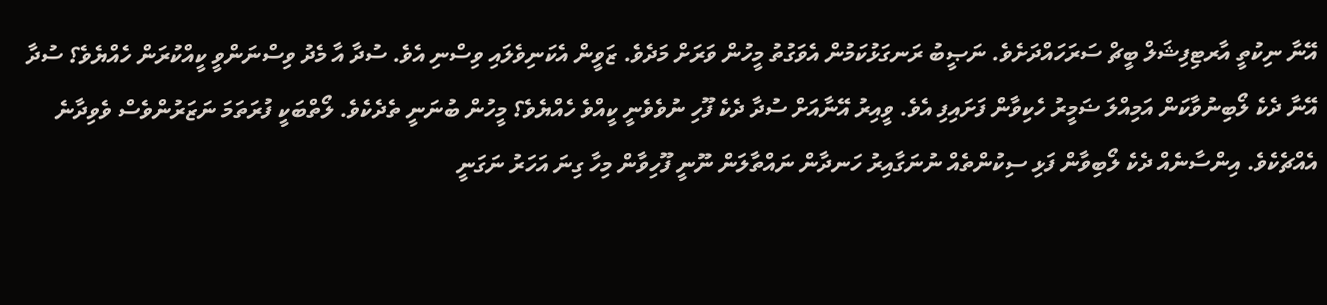އޭނާ ނިކުތީ އާރޓިފިޝަލް ބީޗް ސަރަހައްދަށެވެ. ނަޞީބު ރަނގަޅުކަމުން އެވަގުތު މީހުން ވަރަށް މަދެވެ. ޒަވީން އެކަނިވެލައި ވިސްނި އެވެ. ސުދާ އާ މެދު ވިސްނަންވީ ކީއްކުރަން ހެއްޔެވެ؟ ސުދާ އޭނާ ދެކެ ލޯބިނުވާކަން އަމިއްލަ ޟަމީރު ހެކިވާން ފަށައިފި އެވެ. ވީއިރު އޭނާއަށް ސުދާ ދެކެ ފޫހި ނުވެވެނީ ކީއްވެ ހެއްޔެވެ؟ މީހުން ބުނަނީ ތެދެކެވެ. ލޯތްބަކީ ފުރަތަމަ ނަޒަރުންވެސް ވެވިދާނެ އެއްޗެކެވެ. އިންސާނެއް ދެކެ ލޯބިވާން ފަޅި ސިކުންތެއް ނުނަގާއިރު ހަނދާން ނައްތާލަން ނޫނީ ފޫހިވާން މިހާ ގިނަ އަހަރު ނަގަނީ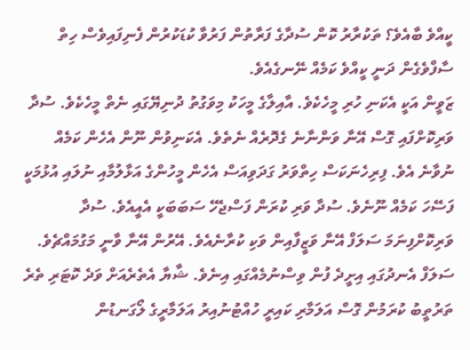ކީއްވެ ބާއެވެ؟ ތަކުރާރު ކޮން ސުދާގެ ފަރާތުން ފަރުވާ ކުޑަކުރުން ފެނިފައިވެސް ހިތް ސާފްވެގެން ދަނީ ކީއްވެ ކަމެއް ނޭނގެއެވެ.
ޒަވީން އަކީ އެކަނި ހުރި މީހެކެވެ. އާއިލާގެ މީހަކު މިވަގުތު ދުނިޔޭގައި ނެތް މީހެކެވެ. ސުދާ ވަރިކޮށްފައި ގޮސް އޭނާ ވަންނާނެ ގެދޮރެއް ނެތެވެ. އެކަނިވުން ނޫން އެހެން ކަމެއް ނުވާނެ އެވެ. ފިރިހެނަކަސް ހިތްވަރު ގަދަވިއަސް އެހެން މީހުންގެ އަޅާލުމާއި ނުލައި އުޅުމަކީ ފަސޭހަ ކަމެއް ނޫނެވެ. ސުދާ ވަރި ކުރަން ފަސްޖެހޭ ސަބަބަކީ އެއީއެވެ. ސުދާ ވަރިކޮށްފިނަމަ ސަލަފް އޭނާ ވަޒީފާއިން ވަކި ކުރާނެއެވެ. އޭރުން އޭނާ ވާނީ މަގުމައްޗެވެ.
ސަލަފް އެނދުގައި އިށީދެ ފުން ވިސްނުމެއްގައި އިނެވެ. ޝާޔާ އެތެރެއަށް ވަދެ ކޮޓަރި ތެރެ ތަރުތީބު ކުރަމުން ގޮސް އަލަމާރި ކައިރީ ހުއްޓުނުއިރު އަލަމާރީގެ ލޯގަނޑުން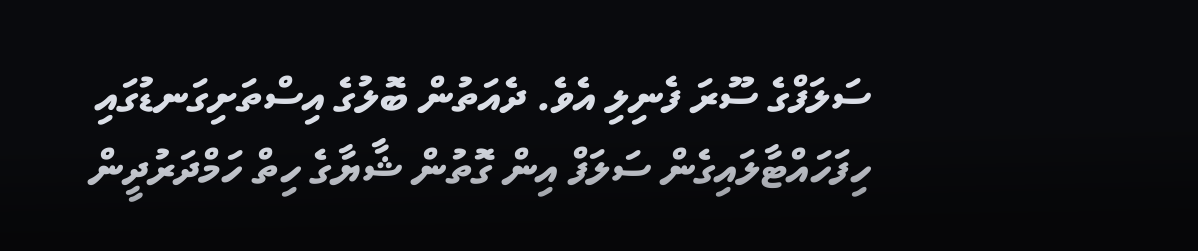ސަލަފްގެ ސޫރަ ފެނިލި އެވެ. ދެއަތުން ބޮލުގެ އިސްތަށިގަނޑުގައި ހިފަހައްޓާލައިގެން ސަލަފް އިން ގޮތުން ޝާޔާގެ ހިތް ހަމްދަރުދީން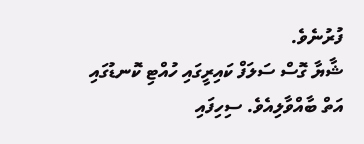ފުރުނެވެ.
ޝާޔާ ގޮސް ސަލަފް ކައިރީގައި ހުއްޓި ކޮނޑުގައި އަތް ބާއްވާލިއެވެ. ސިހިފައި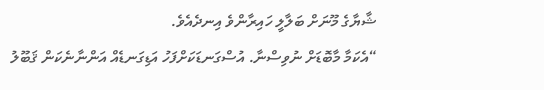ޝާޔާގެ މޫނަށް ބަލާލީ ހައިރާންވެ އިނދެއެވެ.
“އެކަމާ މާބޮޑަށް ނުވިސްނާ. އުސްގަނޑަކަށްފަހު އަޑިގަނޑެއް އަންނާނެކަން ޤަބޫލު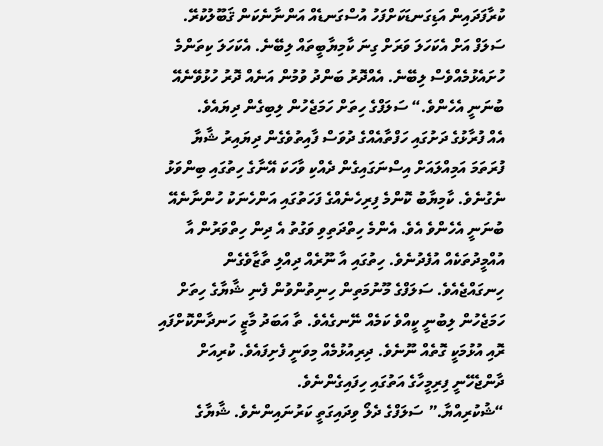ކުރާފަދައިން އަޑިގަނޑަކަށްފަހު އުސްގަނޑެއް އަންނާނެކަން ޤަބޫލުކުރޭ. ސަލަފް އަށް އެކަހަލަ ވަރަށް ގިނަ ކާމިޔާބީތައް ލިބޭނެ. އެކަހަލަ ކިތަންމެ ހުށައެޅުމެއްވެސް ލިބޭނެ. އެއްދޮރު ބަންދު ވުމުން އަނެއް ދޮރު ހުޅުވޭނެއޭ ބުނަނީ އެހެންވެ.“ ސަލަފްގެ ހިތަށް ހަމަޖެހުން ލިބިގެން ދިޔައެވެ.
އެއް ފުރާޅުގެ ދަށުގައި ހަފްތާއެއްގެ ދުވަސް ފާއިތުވެގެން ދިޔައިރު ޝާޔާ ފުރަތަމަ އަމިއްލައަށް އިސްނަގައިގެން ދެއްކި ވާހަކަ އޭނާގެ ހިތުގައި ބިންވަޅު ނެގުނެވެ. ކާމިޔާބު ކޮންމެ ފިރިހެނެއްގެ ފަހަތުގައި އަންހެނަކު ހުންނާނެއޭ ބުނަނީ އެހެންވެ އެވެ. އެންމެ ހިތްދަތިވި ވަގުތު އެ ދިން ހިތްވަރުން އާ އުއްމީދުތަކެއް އުފެދުނެވެ. ހިތުގައި އާ ނޫރެއް ދިއްލި ތާޒާވެގެން ހިނގައްޖެއެވެ. ސަލަފްގެ މޫނުމަތިން ހިނިތުންވުން ފެނި ޝާޔާގެ ހިތަށް ހަމަޖެހުން ލިބުނީ ކީއްވެ ކަމެއް ނޭނގެއެވެ. ތާ އަބަދު މާޒީ ހަނދާންކޮށްފައި ރޮއި އުޅުމަކީ ގޮތެއް ނޫނެވެ. ދިރިއުޅުމެއް މިވަނީ ފެށިފައެވެ. ކުރިއަށް ދާންޖެހޭނީ ފިރިމީހާގެ އަތުގައި ހިފައިގެންނެވެ.
“ޝުކުރިއްޔާ.” ސަލަފްގެ ދެލޯ ވިދައިގަތީ ކަރުނައިންނެވެ. ޝާޔާގެ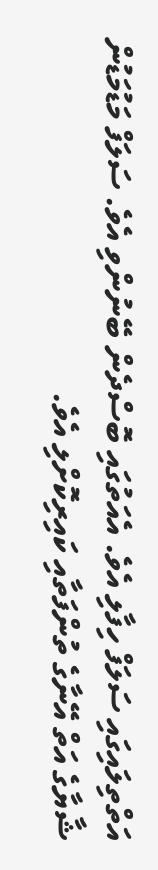އަތްތިލައިގައި ސަލަފް ހިފާލި އެވެ. އެއަތުގައި ބޮސްދެން ބޭނުންވި އެވެ. ސަލަފް މަޑުމަޑުން ޝާޔާގެ އަތް އޭނާގެ ތުންފަތާއި ކައިރިކޮށްލި އެވެ.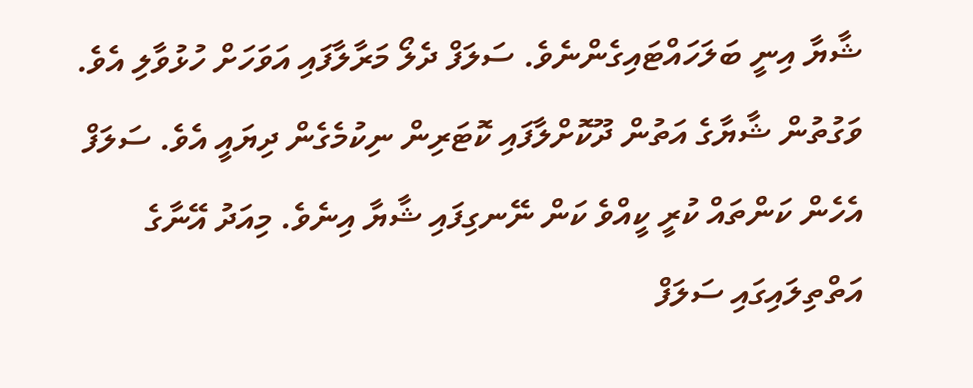ޝާޔާ އިނީ ބަލަހައްޓައިގެންނެވެ. ސަލަފް ދެލޯ މަރާލާފައި އަވަހަށް ހުޅުވާލި އެވެ. ވަގުތުން ޝާޔާގެ އަތުން ދޫކޮށްލާފައި ކޮޓަރިން ނިކުމެގެން ދިޔައީ އެވެ. ސަލަފް އެހެން ކަންތައް ކުރީ ކީއްވެ ކަން ނޭނގިފައި ޝާޔާ އިނެވެ. މިއަދު އޭނާގެ އަތްތިލައިގައި ސަލަފް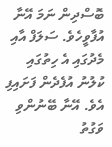ބޮސްދިން ނަމަ އޭނާ އުފާވީހެވެ. ސަލަފް އާއި މެދުގައި އެ ހިތުގައި ކުލުނު އުފެދެން ފަށައިފި އެވެ. އޭނާ ބޭނުންވި ވަގުތު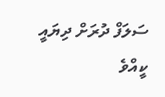ސަލަފް ދުރަށް ދިޔައީ ކީއްވެ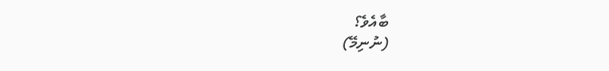ބާއެވެ؟
(ނުނިމޭ)